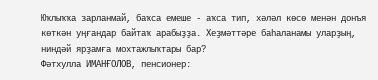Юҡлыҡҡа зарланмай, баҡса емеше - аҡса тип, хәләл көсө менән донъя көткән уңғандар байтаҡ арабыҙҙа. Хеҙмәттәре баһаланамы уларҙың, ниндәй ярҙамға мохтажлыҡтары бар?
Фәтхулла ИМАНҒОЛОВ, пенсионер: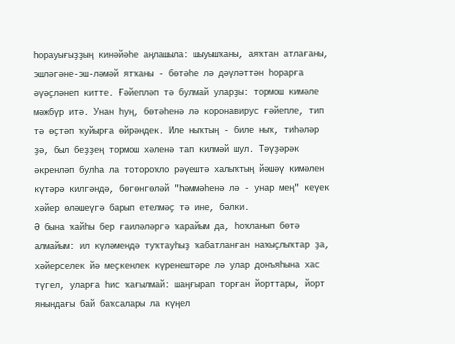Һорауығыҙҙың кинәйәһе аңлашыла: шыуышҡаны, аяҡтан атлағаны, эшләгәне-эш-ләмәй ятҡаны - бөтәһе лә дәүләттән һорарға әүәҫләнеп китте. Ғәйепләп тә булмай уларҙы: тормош кимәле мәжбүр итә. Унан һуң, бөтәһенә лә коронавирус ғәйепле, тип тә өҫтәп ҡуйырға өйрәндек. Иле ныҡтың - биле ныҡ, тиһәләр ҙә, был беҙҙең тормош хәленә тап килмәй шул. Тәүҙәрәк әкренләп булһа ла тотороҡло рәүештә халыҡтың йәшәү кимәлен күтәрә килгәндә, бөгөнгөләй "Һәммәһенә лә - унар мең" кеүек хәйер өләшеүгә барып етелмәҫ тә ине, бәлки.
Ә бына ҡайһы бер ғаиләләргә ҡарайым да, һоҡланып бөтә алмайым: ил күләмендә туҡтауһыҙ ҡабатланған наҡыҫлыҡтар ҙа, хәйерселек йә меҫкенлек күренештәре лә улар донъяһына хас түгел, уларға һис ҡағылмай: шаңғырап торған йорттары, йорт янындағы бай баҡсалары ла күңел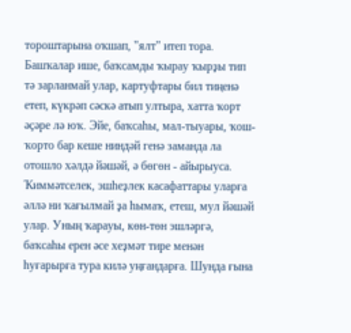тороштарына оҡшап, "ялт" итеп тора. Башҡалар ише, баҡсамды ҡырау ҡырҙы тип тә зарланмай улар, картуфтары бил тиңенә етеп, күкрәп сәскә атып ултыра, хатта ҡорт әҫәре лә юҡ. Эйе, баҡсаһы, мал-тыуары, ҡош-ҡорто бар кеше ниндәй генә заманда ла отошло хәлдә йәшәй, ә бөгөн - айырыуса. Ҡиммәтселек, эшһеҙлек касафаттары уларға әллә ни ҡағылмай ҙа һымаҡ, етеш, мул йәшәй улар. Уның ҡарауы, көн-төн эшләргә, баҡсаһы ерен әсе хеҙмәт тире менән һуғарырға тура килә уңғандарға. Шунда ғына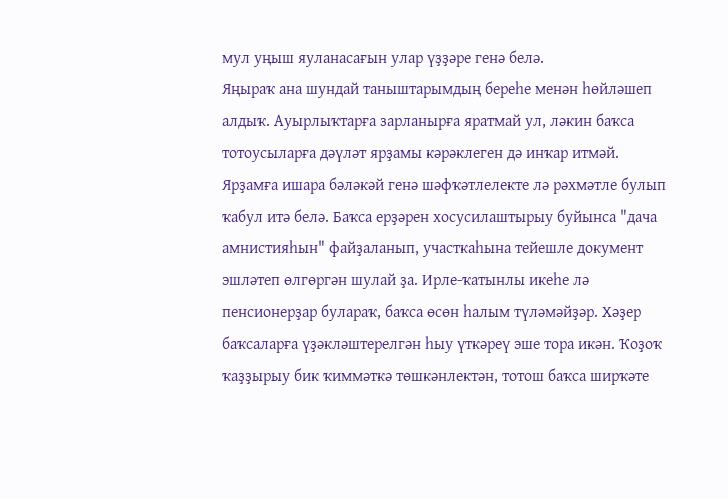мул уңыш яуланасағын улар үҙҙәре генә белә.
Яңыраҡ ана шундай таныштарымдың береһе менән һөйләшеп алдыҡ. Ауырлыҡтарға зарланырға яратмай ул, ләкин баҡса тотоусыларға дәүләт ярҙамы кәрәклеген дә инҡар итмәй. Ярҙамға ишара бәләкәй генә шәфҡәтлелекте лә рәхмәтле булып ҡабул итә белә. Баҡса ерҙәрен хосусилаштырыу буйынса "дача амнистияһын" файҙаланып, участкаһына тейешле документ эшләтеп өлгөргән шулай ҙа. Ирле-ҡатынлы икеһе лә пенсионерҙар булараҡ, баҡса өсөн һалым түләмәйҙәр. Хәҙер баҡсаларға үҙәкләштерелгән һыу үткәреү эше тора икән. Ҡоҙоҡ ҡаҙҙырыу бик ҡиммәткә төшкәнлектән, тотош баҡса ширҡәте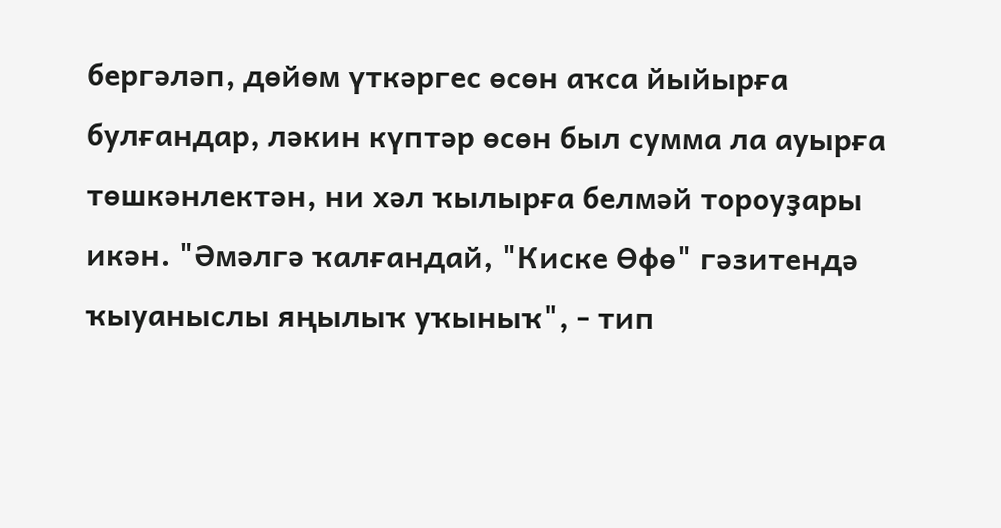бергәләп, дөйөм үткәргес өсөн аҡса йыйырға булғандар, ләкин күптәр өсөн был сумма ла ауырға төшкәнлектән, ни хәл ҡылырға белмәй тороуҙары икән. "Әмәлгә ҡалғандай, "Киске Өфө" гәзитендә ҡыуаныслы яңылыҡ уҡыныҡ", - тип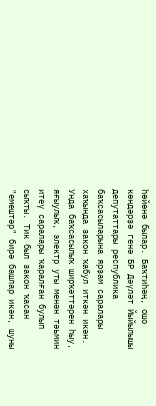һөйөнә былар. Баҡтиһәң, ошо көндәрҙә генә БР Дәүләт Йыйылышы депутаттары республика баҡсасыларына ярҙам саралары хаҡында закон ҡабул иткән икән. Унда баҡсасылыҡ ширҡәттәрен һыу, яғыулыҡ, электр уты менән тәьмин итеү саралары ҡаралған булып сыҡты. Тик был закон ҡасан "емештәр" бирә башлар икән, шуны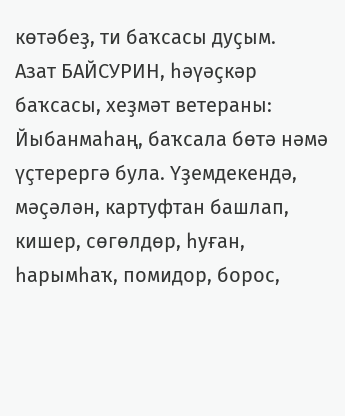көтәбеҙ, ти баҡсасы дуҫым.
Азат БАЙСУРИН, һәүәҫкәр баҡсасы, хеҙмәт ветераны: Йыбанмаһаң, баҡсала бөтә нәмә үҫтерергә була. Үҙемдекендә, мәҫәлән, картуфтан башлап, кишер, сөгөлдөр, һуған, һарымһаҡ, помидор, борос,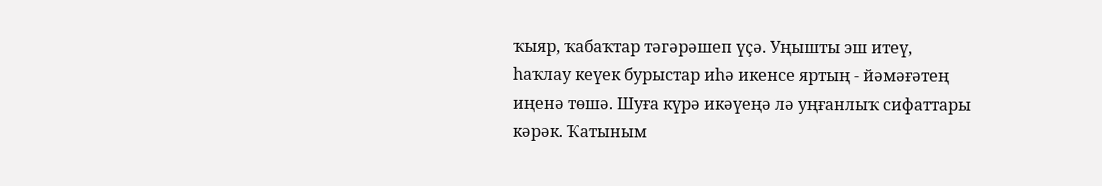ҡыяр, ҡабаҡтар тәгәрәшеп үҫә. Уңышты эш итеү, һаҡлау кеүек бурыстар иһә икенсе яртың - йәмәғәтең иңенә төшә. Шуға күрә икәүеңә лә уңғанлыҡ сифаттары кәрәк. Ҡатыным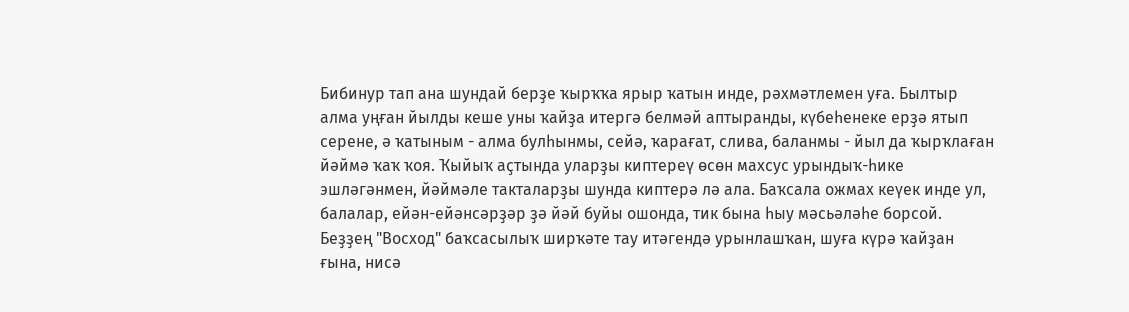Бибинур тап ана шундай берҙе ҡырҡҡа ярыр ҡатын инде, рәхмәтлемен уға. Былтыр алма уңған йылды кеше уны ҡайҙа итергә белмәй аптыранды, күбеһенеке ерҙә ятып серене, ә ҡатыным - алма булһынмы, сейә, ҡарағат, слива, баланмы - йыл да ҡырҡлаған йәймә ҡаҡ ҡоя. Ҡыйыҡ аҫтында уларҙы киптереү өсөн махсус урындыҡ-һике эшләгәнмен, йәймәле такталарҙы шунда киптерә лә ала. Баҡсала ожмах кеүек инде ул, балалар, ейән-ейәнсәрҙәр ҙә йәй буйы ошонда, тик бына һыу мәсьәләһе борсой. Беҙҙең "Восход" баҡсасылыҡ ширҡәте тау итәгендә урынлашҡан, шуға күрә ҡайҙан ғына, нисә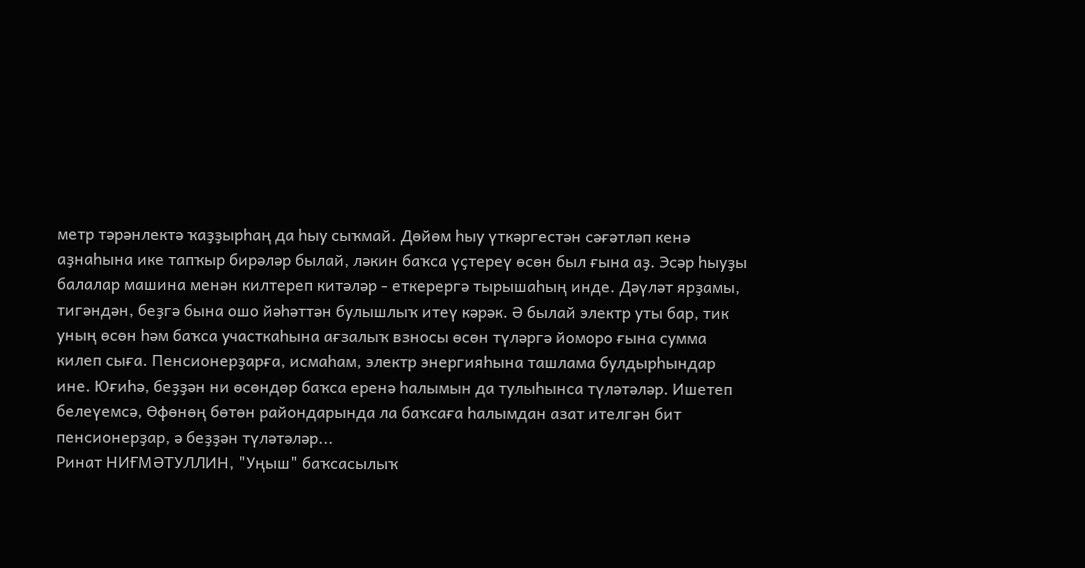метр тәрәнлектә ҡаҙҙырһаң да һыу сыҡмай. Дөйөм һыу үткәргестән сәғәтләп кенә аҙнаһына ике тапҡыр бирәләр былай, ләкин баҡса үҫтереү өсөн был ғына аҙ. Эсәр һыуҙы балалар машина менән килтереп китәләр - еткерергә тырышаһың инде. Дәүләт ярҙамы, тигәндән, беҙгә бына ошо йәһәттән булышлыҡ итеү кәрәк. Ә былай электр уты бар, тик уның өсөн һәм баҡса участкаһына ағзалыҡ взносы өсөн түләргә йоморо ғына сумма килеп сыға. Пенсионерҙарға, исмаһам, электр энергияһына ташлама булдырһындар ине. Юғиһә, беҙҙән ни өсөндөр баҡса еренә һалымын да тулыһынса түләтәләр. Ишетеп белеүемсә, Өфөнөң бөтөн райондарында ла баҡсаға һалымдан азат ителгән бит пенсионерҙар, ә беҙҙән түләтәләр...
Ринат НИҒМӘТУЛЛИН, "Уңыш" баҡсасылыҡ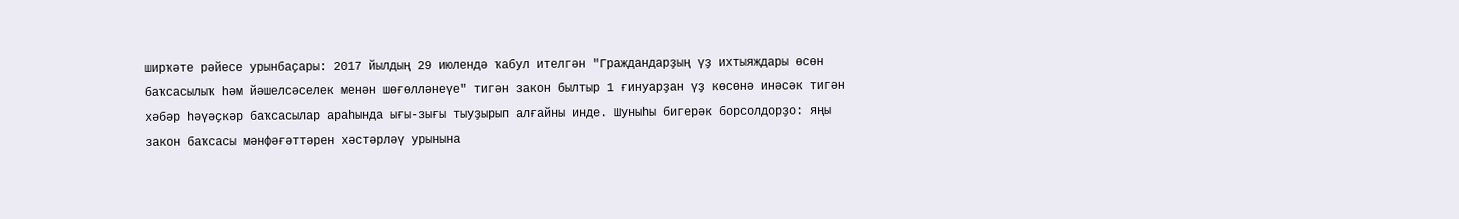ширҡәте рәйесе урынбаҫары: 2017 йылдың 29 июлендә ҡабул ителгән "Граждандарҙың үҙ ихтыяждары өсөн баҡсасылыҡ һәм йәшелсәселек менән шөғөлләнеүе" тигән закон былтыр 1 ғинуарҙан үҙ көсөнә инәсәк тигән хәбәр һәүәҫкәр баҡсасылар араһында ығы-зығы тыуҙырып алғайны инде. Шуныһы бигерәк борсолдорҙо: яңы закон баҡсасы мәнфәғәттәрен хәстәрләү урынына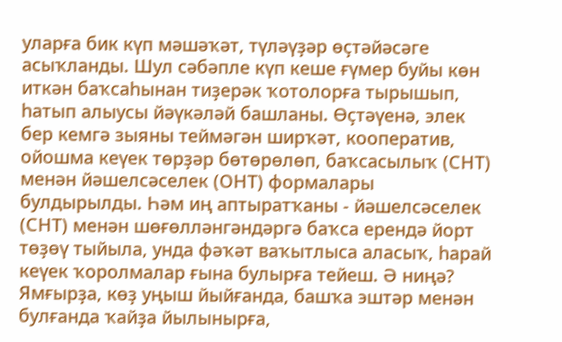уларға бик күп мәшәҡәт, түләүҙәр өҫтәйәсәге асыҡланды. Шул сәбәпле күп кеше ғүмер буйы көн иткән баҡсаһынан тиҙерәк ҡотолорға тырышып, һатып алыусы йәүкәләй башланы. Өҫтәүенә, элек бер кемгә зыяны теймәгән ширҡәт, кооператив, ойошма кеүек төрҙәр бөтөрөлөп, баҡсасылыҡ (СНТ) менән йәшелсәселек (ОНТ) формалары булдырылды. Һәм иң аптыратҡаны - йәшелсәселек (СНТ) менән шөғөлләнгәндәргә баҡса ерендә йорт төҙөү тыйыла, унда фәҡәт ваҡытлыса аласыҡ, һарай кеүек ҡоролмалар ғына булырға тейеш. Ә ниңә? Ямғырҙа, көҙ уңыш йыйғанда, башҡа эштәр менән булғанда ҡайҙа йылынырға,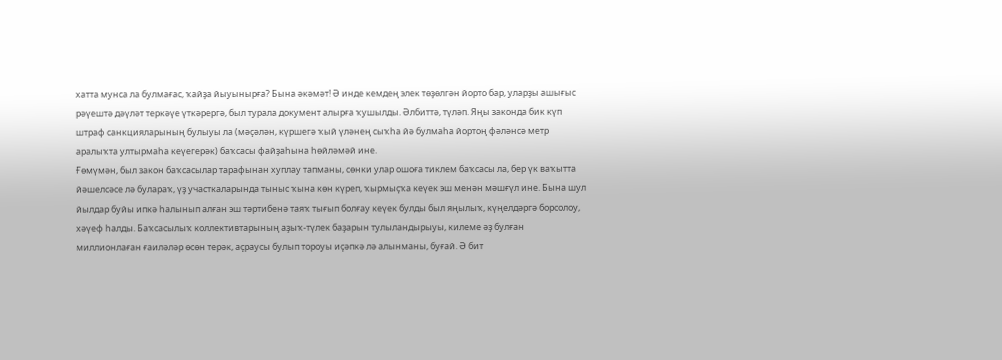хатта мунса ла булмағас, ҡайҙа йыуынырға? Бына әкәмәт! Ә инде кемдең элек төҙөлгән йорто бар, уларҙы ашығыс рәүештә дәүләт теркәүе үткәрергә, был турала документ алырға ҡушылды. Әлбиттә, түләп. Яңы законда бик күп штраф санкцияларының булыуы ла (мәҫәлән, күршегә ҡый үләнең сыҡһа йә булмаһа йортоң фәләнсә метр аралыҡта ултырмаһа кеүегерәк) баҡсасы файҙаһына һөйләмәй ине.
Ғөмүмән, был закон баҡсасылар тарафынан хуплау тапманы, сөнки улар ошоға тиклем баҡсасы ла, бер үк ваҡытта йәшелсәсе лә булараҡ, үҙ участкаларында тыныс ҡына көн күреп, ҡырмыҫҡа кеүек эш менән мәшғүл ине. Бына шул йылдар буйы ипкә һалынып алған эш тәртибенә таяҡ тығып болғау кеүек булды был яңылыҡ, күңелдәргә борсолоу, хәүеф һалды. Баҡсасылыҡ коллективтарының аҙыҡ-түлек баҙарын тулыландырыуы, килеме әҙ булған миллионлаған ғаиләләр өсөн терәк, аҫраусы булып тороуы иҫәпкә лә алынманы, буғай. Ә бит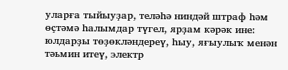уларға тыйыуҙар, теләһә ниндәй штраф һәм өҫтәмә һалымдар түгел, ярҙам кәрәк ине: юлдарҙы төҙөкләндереү, һыу, яғыулыҡ менән тәьмин итеү, электр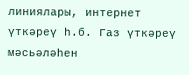линиялары, интернет үткәреү һ.б. Газ үткәреү мәсьәләһен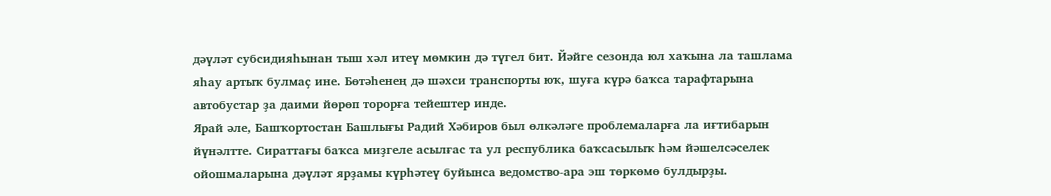дәүләт субсидияһынан тыш хәл итеү мөмкин дә түгел бит. Йәйге сезонда юл хаҡына ла ташлама яһау артыҡ булмаҫ ине. Бөтәһенең дә шәхси транспорты юҡ, шуға күрә баҡса тарафтарына автобустар ҙа даими йөрөп торорға тейештер инде.
Ярай әле, Башҡортостан Башлығы Радий Хәбиров был өлкәләге проблемаларға ла иғтибарын йүнәлтте. Сираттағы баҡса миҙгеле асылғас та ул республика баҡсасылыҡ һәм йәшелсәселек ойошмаларына дәүләт ярҙамы күрһәтеү буйынса ведомство-ара эш төркөмө булдырҙы.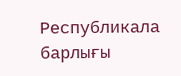Республикала барлығы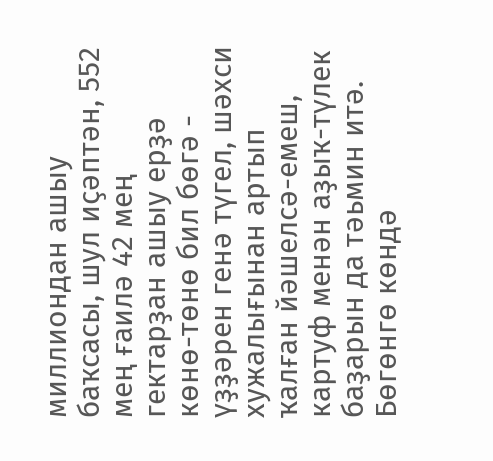миллиондан ашыу баҡсасы, шул иҫәптән, 552 мең ғаилә 42 мең гектарҙан ашыу ерҙә көнө-төнө бил бөгә - үҙҙәрен генә түгел, шәхси хужалығынан артып ҡалған йәшелсә-емеш, картуф менән аҙыҡ-түлек баҙарын да тәьмин итә. Бөгөнгө көндә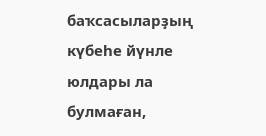баҡсасыларҙың күбеһе йүнле юлдары ла булмаған,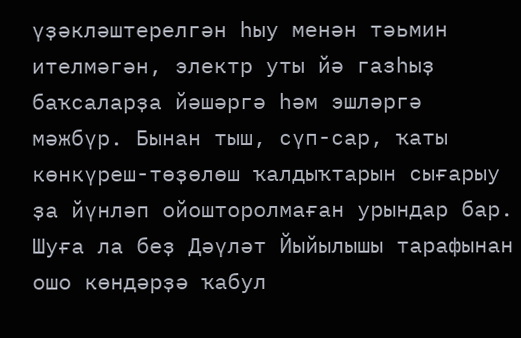үҙәкләштерелгән һыу менән тәьмин ителмәгән, электр уты йә газһыҙ баҡсаларҙа йәшәргә һәм эшләргә мәжбүр. Бынан тыш, сүп-сар, ҡаты көнкүреш-төҙөлөш ҡалдыҡтарын сығарыу ҙа йүнләп ойошторолмаған урындар бар. Шуға ла беҙ Дәүләт Йыйылышы тарафынан ошо көндәрҙә ҡабул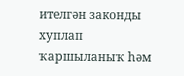ителгән законды хуплап ҡаршыланыҡ һәм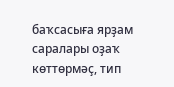баҡсасыға ярҙам саралары оҙаҡ көттөрмәҫ, тип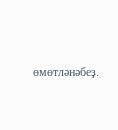өмөтләнәбеҙ.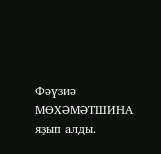Фәүзиә МӨХӘМӘТШИНА яҙып алды.